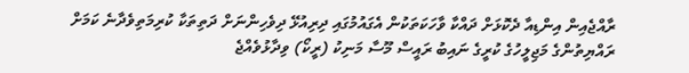ރާއްޖެއިން އިންޑިއާ ދެކޮޅަށް ދައްކާ ވާހަކަތަކުން އެގައުމުގައި ދިރިއުޅޭ ދިވެހިންނަށް ދަތިތަކާ ކުރިމަތިވެދާނެ ކަމަށް ރައްޔިތުންގެ މަޖިލީހުގެ ކުރީގެ ނައިބު ރައީސް މޫސާ މަނިކު (ރީކޯ) ވިދާޅުވެއްޖެ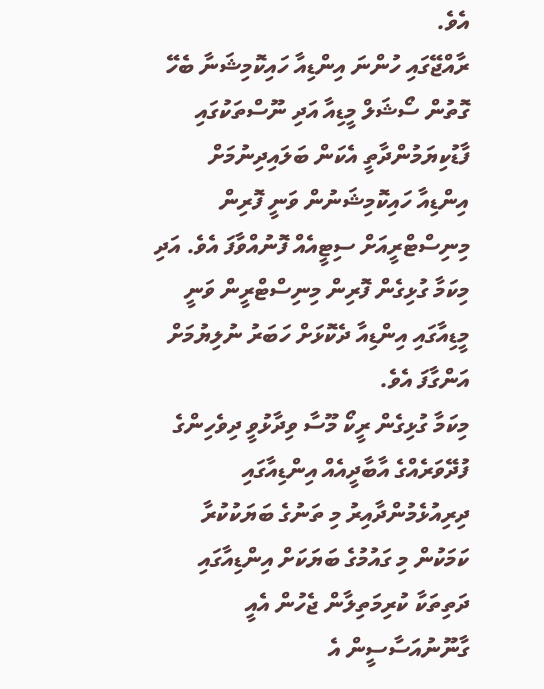އެވެ.
ރާއްޖޭގައި ހުންނަ އިންޑިއާ ހައިކޮމިޝަނާ ބެހޭ ގޮތުން ސޯޝަލް މީޑިއާ އަދި ނޫސްތަކުގައި ފާޑުކިޔަމުންދާތީ އެކަން ބަލައިދިނުމަށް އިންޑިއާ ހައިކޮމިޝަނުން ވަނީ ފޮރިން މިނިސްޓްރީއަށް ސިޓީއެއް ފޮނުއްވާފަ އެވެ. އަދި މިކަމާ ގުޅިގެން ފޮރިން މިނިސްޓްރީން ވަނީ މީޑިއާގައި އިންޑިއާ ދެކޮޅަށް ހަބަރު ނުލިޔުމަށް އަންގާފަ އެވެ.
މިކަމާ ގުޅިގެން ރީކޯ މޫސާ ވިދާޅުވީ ދިވެހިންގެ ފުދޭވަރެއްގެ އާބާދީއެއް އިންޑިއާގައި ދިރިއުޅެމުންދާއިރު މި ތަނުގެ ބަޔަކުކުރާ ކަމަކުން މި ގައުމުގެ ބަޔަކަށް އިންޑިއާގައި ދަތިތަކާ ކުރިމަތިލާން ޖެހުން އެއީ ގާނޫނުއަސާސީން އެ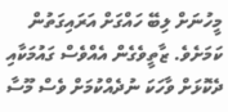މީހުނަށް ލިބޭ ހައްގަށް އަރައިގަތުން ކަމަށެވެ. ޒާތީވެގެން އެއްވެސް ގައުމަކާއި ދެކޮޅަށް ވާހަކަ ނުދެއްކުމަށް ވެސް މޫސާ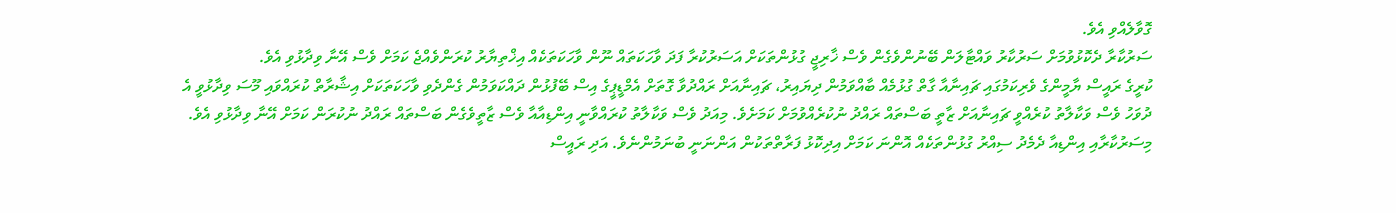ގޮވާލެއްވި އެވެ.
ސަރުކާރާ ދެކޮޅުވުމަށް ސަރުކާރު ވައްޓާލަން ބޭނުންވެގެން ވެސް ޚާރިޖީ ގުޅުންތަކަށް އަސަރުކުރާ ފަދަ ވާހަކަތައް ނޫން ވާހަކަތަކެއް އިޚްތިޔާރު ކުރަންވެއްޖެ ކަމަށް ވެސް އޭނާ ވިދާޅުވި އެވެ.
ކުރީގެ ރައީސް ޔާމީންގެ ވެރިކަމުގައި ޗައިނާއާ ގާތް ގުޅުމެއް ބާއްވަމުން ދިޔައިރު، ޗައިނާއަށް ރައްދުވާ ގޮތަށް އެމްޑީޕީގެ އިސް ބޭފުޅުން ދައްކަވަމުން ގެންދެވި ވާހަކަތަކަށް އިޝާރާތް ކުރައްވައި މޫސަ ވިދާޅުވީ އެ ދުވަހު ވެސް ވަކާލާތު ކުރެއްވީ ޗައިނާއަށް ޒާތީ ބަސްތައް ރައްދު ނުކުރެއްވުމަށް ކަމަށެވެ. މިއަދު ވެސް ވަކާލާތު ކުރައްވާނީ އިންޑިއާއާ ވެސް ޒާތީވެގެން ބަސްތައް ރައްދު ނުކުރަން ކަމަށް އޭނާ ވިދާޅުވި އެވެ.
މިސަރުކާރާއި އިންޑިއާ ދެމެދު ސިއްރު ގުޅުންތަކެއް އޮންނަ ކަމަށް އިދިކޮޅު ފަރާތްތަކުން އަންނަނީ ބުނަމުންނެވެ. އަދި ރައީސް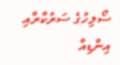ސޯލިހުގެ ސަރުކާރާއި އިންޑިއާ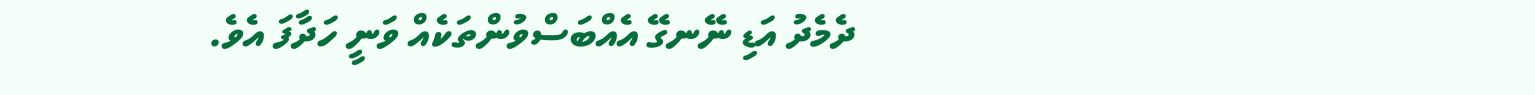ދެމެދު އަޑި ނޭނގޭ އެއްބަސްވުންތަކެއް ވަނީ ހަދާފަ އެވެ.